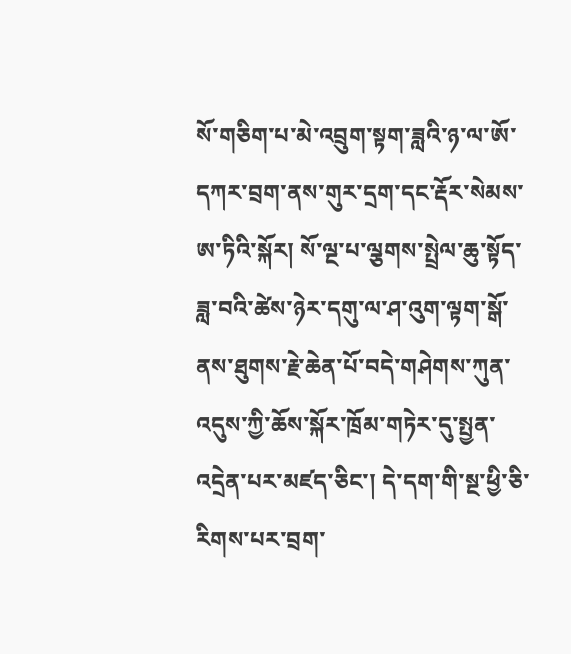སོ་གཅིག་པ་མེ་འབྲུག་སྟག་ཟླའི་ཉ་ལ་ཨོ་དཀར་བྲག་ནས་གུར་དྲག་དང་རྡོར་སེམས་ཨ་ཏིའི་སྐོར། སོ་ལྔ་པ་ལྕགས་སྤྲེལ་ཆུ་སྟོད་ཟླ་བའི་ཚེས་ཉེར་དགུ་ལ་ཤ་འུག་ལྟག་སྒོ་ནས་ཐུགས་རྗེ་ཆེན་པོ་བདེ་གཤེགས་ཀུན་འདུས་ཀྱི་ཆོས་སྐོར་ཁྲོམ་གཏེར་དུ་སྤྱན་འདྲེན་པར་མཛད་ཅིང་། དེ་དག་གི་སྔ་ཕྱི་ཅི་རིགས་པར་བྲག་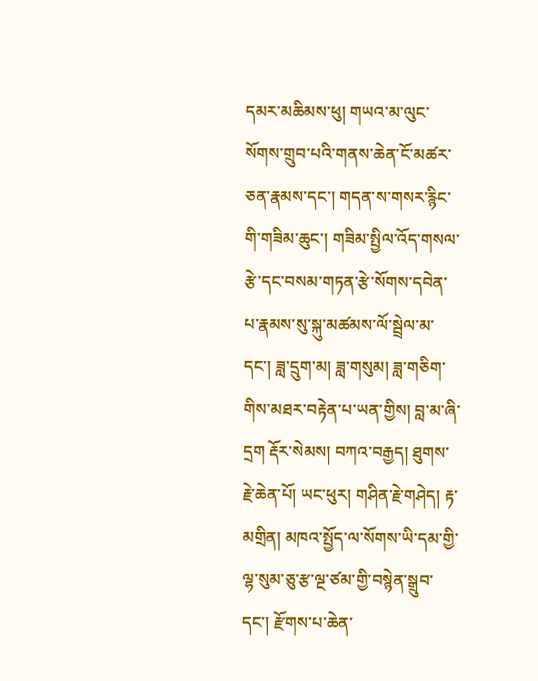དམར་མཆིམས་ཕུ། གཡའ་མ་ལུང་སོགས་གྲུབ་པའི་གནས་ཆེན་ངོ་མཚར་ཅན་རྣམས་དང་། གདན་ས་གསར་རྙིང་གི་གཟིམ་ཆུང་། གཟིམ་སྤྱིལ་འོད་གསལ་རྩེ་དང་བསམ་གཏན་རྩེ་སོགས་དབེན་པ་རྣམས་སུ་སྐུ་མཚམས་ལོ་སྦྲེལ་མ་དང་། ཟླ་དྲུག་མ། ཟླ་གསུམ། ཟླ་གཅིག་གིས་མཐར་བརྟེན་པ་ཡན་གྱིས། བླ་མ་ཞི་དྲག རྡོར་སེམས། བཀའ་བརྒྱད། ཐུགས་རྗེ་ཆེན་པོ། ཡང་ཕུར། གཤིན་རྗེ་གཤེད། རྟ་མགྲིན། མཁའ་སྤྱོད་ལ་སོགས་ཡི་དམ་གྱི་ལྷ་སུམ་ཅུ་རྩ་ལྔ་ཙམ་གྱི་བསྙེན་སྒྲུབ་དང་། རྫོགས་པ་ཆེན་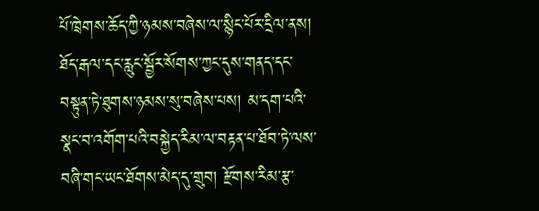པོ་ཁྲེགས་ཆོད་ཀྱི་ཉམས་བཞེས་ལ་སྙིང་པོར་དྲིལ་ནས། ཐོད་རྒལ་དང་རླུང་སྦྱོར་སོགས་ཀྱང་དུས་གནད་དང་བསྟུན་ཏེ་ཐུགས་ཉམས་སུ་བཞེས་པས། མ་དག་པའི་སྣང་བ་འགོག་པའི་བསྐྱེད་རིམ་ལ་བརྟན་པ་ཐོབ་ཏེ་ལས་བཞི་གང་ཡང་ཐོགས་མེད་དུ་གྲུབ། རྫོགས་རིམ་རྩ་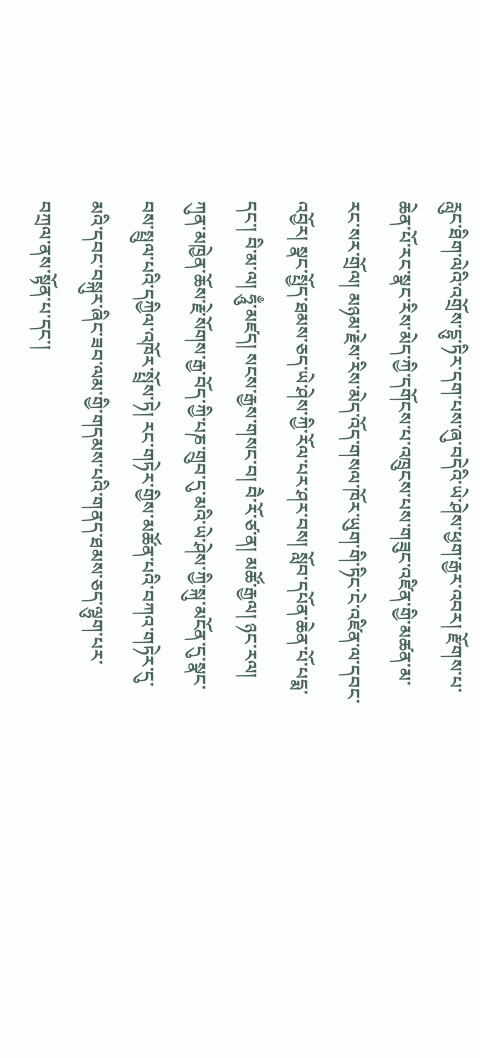རླུང་ཐིག་ལེའི་འགྲོས་དྷུ་ཏིར་དག་པས་ཞུ་བདེའི་ཡེ་ཤེས་ཕྱག་རྒྱར་འབར། རྫོགས་པ་ཆེན་པོ་རང་སྣང་རིས་མེད་ཀྱི་དགོངས་པ་འཁྲུངས་པས་གཟུང་འཛིན་གྱི་མཚན་མ་རང་སར་གྲོལ། མཉམ་རྗེས་རིས་མེད་འོད་གསལ་ཁོར་ཡུག་གི་ཏིང་ངེ་འཛིན་ལ་དབང་འབྱོར། སྣང་སྤྱོད་ཐམས་ཅད་ཡེ་ཤེས་ཀྱི་རོལ་པར་ཤར་བས། སློབ་དཔོན་ཆེན་པོ་པདྨ་དང་། བི་མ་ལ། ཧཱུྃ་མཛད། སངས་རྒྱས་གསང་བ། བཻ་རོ་ཙ་ན། མཚོ་རྒྱལ། ཉང་རལ། ཀུན་མཁྱེན་ཆོས་རྗེ་སོགས་རྒྱ་བོད་ཀྱི་པཎ་གྲུབ་དུ་མའི་ཡེ་ཤེས་ཀྱི་སྐུ་མངོན་དུ་སྣང་བས་སྤྲུལ་པའི་དཀྱིལ་འཁོར་སྤྲོས་ཏེ། རང་གཏེར་གྱིས་མཚོན་པའི་བཀའ་གཏེར་དུ་མའི་དབང་བསྐུར་ཞིང་ཟབ་ལམ་གྱི་གདམས་པའི་གནད་ཐམས་ཅད་ལྷུག་པར་བཀྲལ་ནས་སྟོན་པ་དང་།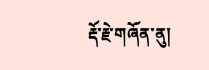རྡོ་རྗེ་གཞོན་ནུ།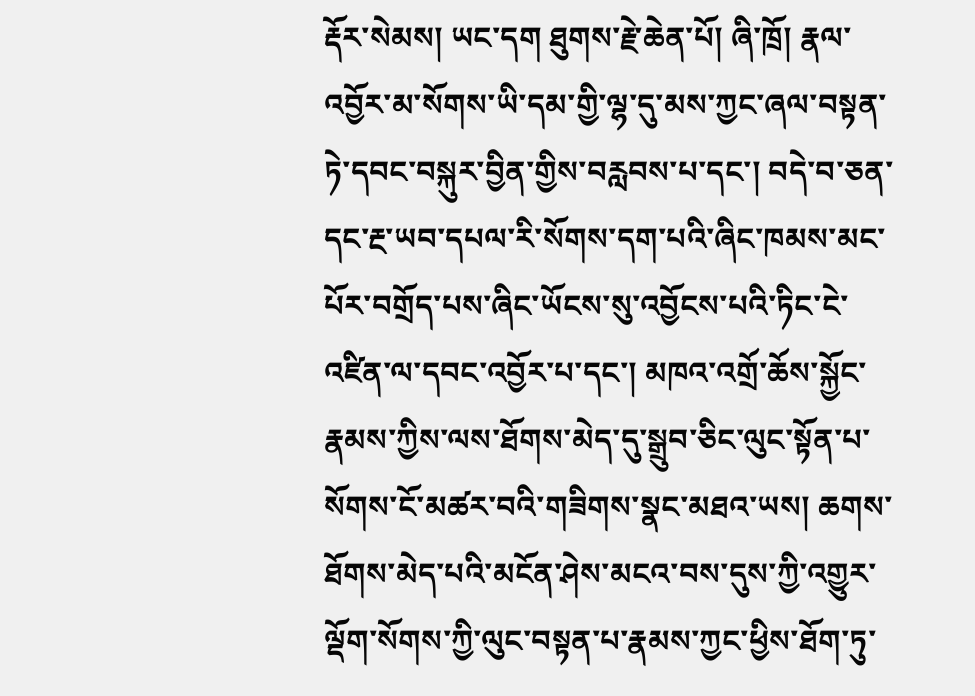རྡོར་སེམས། ཡང་དག ཐུགས་རྗེ་ཆེན་པོ། ཞི་ཁྲོ། རྣལ་འབྱོར་མ་སོགས་ཡི་དམ་གྱི་ལྷ་དུ་མས་ཀྱང་ཞལ་བསྟན་ཏེ་དབང་བསྐུར་བྱིན་གྱིས་བརླབས་པ་དང་། བདེ་བ་ཅན་དང་རྔ་ཡབ་དཔལ་རི་སོགས་དག་པའི་ཞིང་ཁམས་མང་པོར་བགྲོད་པས་ཞིང་ཡོངས་སུ་འབྱོངས་པའི་ཏིང་ངེ་འཛིན་ལ་དབང་འབྱོར་པ་དང་། མཁའ་འགྲོ་ཆོས་སྐྱོང་རྣམས་ཀྱིས་ལས་ཐོགས་མེད་དུ་སྒྲུབ་ཅིང་ལུང་སྟོན་པ་སོགས་ངོ་མཚར་བའི་གཟིགས་སྣང་མཐའ་ཡས། ཆགས་ཐོགས་མེད་པའི་མངོན་ཤེས་མངའ་བས་དུས་ཀྱི་འགྱུར་ལྡོག་སོགས་ཀྱི་ལུང་བསྟན་པ་རྣམས་ཀྱང་ཕྱིས་ཐོག་ཏུ་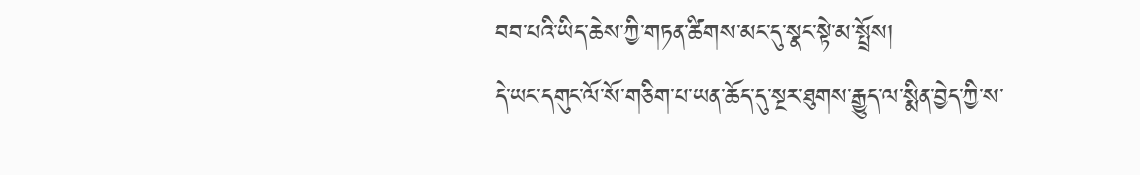བབ་པའི་ཡིད་ཆེས་ཀྱི་གཏན་ཚིགས་མང་དུ་སྣང་སྟེ་མ་སྤྲོས།
དེ་ཡང་དགུང་ལོ་སོ་གཅིག་པ་ཡན་ཆོད་དུ་སྔར་ཐུགས་རྒྱུད་ལ་སྨིན་བྱེད་ཀྱི་ས་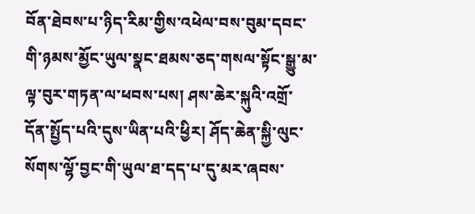བོན་ཐེབས་པ་ཉིད་རིམ་གྱིས་འཕེལ་བས་བུམ་དབང་གི་ཉམས་མྱོང་ཡུལ་སྣང་ཐམས་ཅད་གསལ་སྟོང་སྒྱུ་མ་ལྟ་བུར་གཏན་ལ་ཕབས་པས། ཤས་ཆེར་སྐུའི་འགྲོ་དོན་སྤྱོད་པའི་དུས་ཡིན་པའི་ཕྱིར། ཤོད་ཆེན་སྐྱི་ལུང་སོགས་ལྷོ་བྱང་གི་ཡུལ་ཐ་དད་པ་དུ་མར་ཞབས་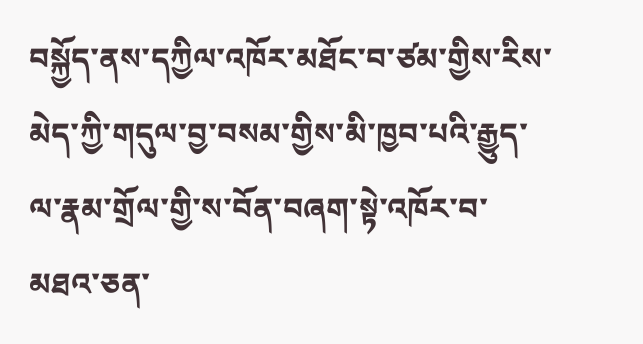བསྐྱོད་ནས་དཀྱིལ་འཁོར་མཐོང་བ་ཙམ་གྱིས་རིས་མེད་ཀྱི་གདུལ་བྱ་བསམ་གྱིས་མི་ཁྱབ་པའི་རྒྱུད་ལ་རྣམ་གྲོལ་གྱི་ས་བོན་བཞག་སྟེ་འཁོར་བ་མཐའ་ཅན་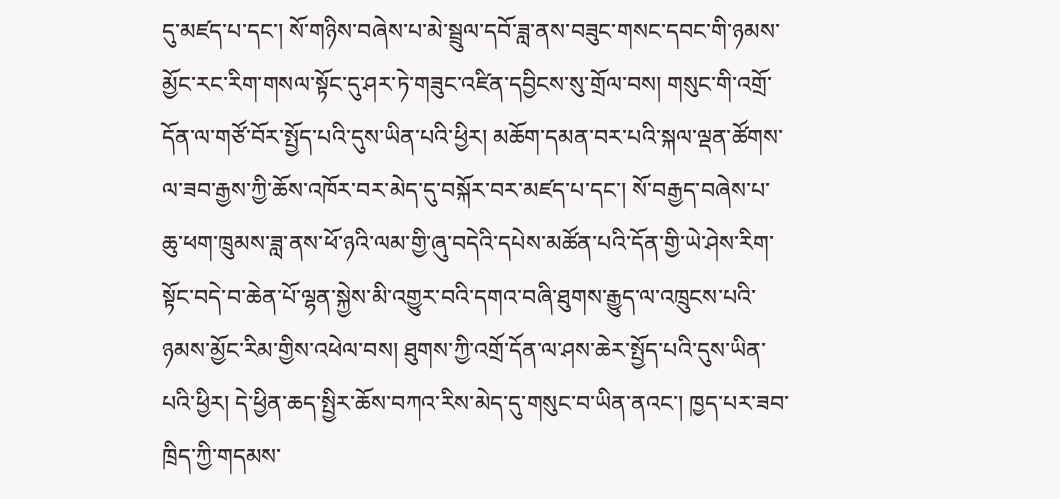དུ་མཛད་པ་དང་། སོ་གཉིས་བཞེས་པ་མེ་སྦྲུལ་དབོ་ཟླ་ནས་བཟུང་གསང་དབང་གི་ཉམས་མྱོང་རང་རིག་གསལ་སྟོང་དུ་ཤར་ཏེ་གཟུང་འཛིན་དབྱིངས་སུ་གྲོལ་བས། གསུང་གི་འགྲོ་དོན་ལ་གཙོ་བོར་སྤྱོད་པའི་དུས་ཡིན་པའི་ཕྱིར། མཆོག་དམན་བར་པའི་སྐལ་ལྡན་ཚོགས་ལ་ཟབ་རྒྱས་ཀྱི་ཆོས་འཁོར་བར་མེད་དུ་བསྐོར་བར་མཛད་པ་དང་། སོ་བརྒྱད་བཞེས་པ་ཆུ་ཕག་ཁྲུམས་ཟླ་ནས་ཕོ་ཉའི་ལམ་གྱི་ཞུ་བདེའི་དཔེས་མཚོན་པའི་དོན་གྱི་ཡེ་ཤེས་རིག་སྟོང་བདེ་བ་ཆེན་པོ་ལྷན་སྐྱེས་མི་འགྱུར་བའི་དགའ་བཞི་ཐུགས་རྒྱུད་ལ་འཁྲུངས་པའི་ཉམས་མྱོང་རིམ་གྱིས་འཕེལ་བས། ཐུགས་ཀྱི་འགྲོ་དོན་ལ་ཤས་ཆེར་སྤྱོད་པའི་དུས་ཡིན་པའི་ཕྱིར། དེ་ཕྱིན་ཆད་སྤྱིར་ཆོས་བཀའ་རིས་མེད་དུ་གསུང་བ་ཡིན་ནའང་། ཁྱད་པར་ཟབ་ཁྲིད་ཀྱི་གདམས་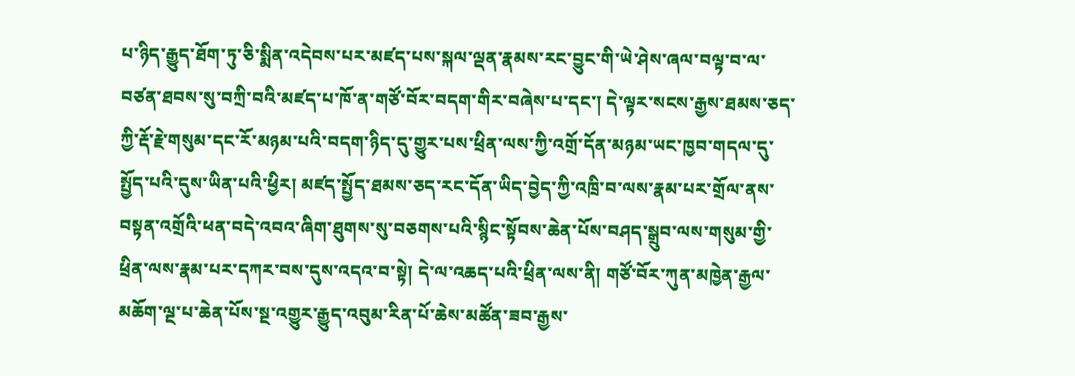པ་ཉིད་རྒྱུད་ཐོག་ཏུ་ཅི་སྨིན་འདེབས་པར་མཛད་པས་སྐལ་ལྡན་རྣམས་རང་བྱུང་གི་ཡེ་ཤེས་ཞལ་བལྟ་བ་ལ་བཙན་ཐབས་སུ་བཀྲི་བའི་མཛད་པ་ཁོ་ན་གཙོ་བོར་བདག་གིར་བཞེས་པ་དང་། དེ་ལྟར་སངས་རྒྱས་ཐམས་ཅད་ཀྱི་རྡོ་རྗེ་གསུམ་དང་རོ་མཉམ་པའི་བདག་ཉིད་དུ་གྱུར་པས་ཕྲིན་ལས་ཀྱི་འགྲོ་དོན་མཉམ་ཡང་ཁྱབ་གདལ་དུ་སྤྱོད་པའི་དུས་ཡིན་པའི་ཕྱིར། མཛད་སྤྱོད་ཐམས་ཅད་རང་དོན་ཡིད་བྱེད་ཀྱི་འཁྲི་བ་ལས་རྣམ་པར་གྲོལ་ནས་བསྟན་འགྲོའི་ཕན་བདེ་འབའ་ཞིག་ཐུགས་སུ་བཅགས་པའི་སྙིང་སྟོབས་ཆེན་པོས་བཤད་སྒྲུབ་ལས་གསུམ་གྱི་ཕྲིན་ལས་རྣམ་པར་དཀར་བས་དུས་འདའ་བ་སྟེ། དེ་ལ་འཆད་པའི་ཕྲིན་ལས་ནི། གཙོ་བོར་ཀུན་མཁྱེན་རྒྱལ་མཆོག་ལྔ་པ་ཆེན་པོས་སྔ་འགྱུར་རྒྱུད་འབུམ་རིན་པོ་ཆེས་མཚོན་ཟབ་རྒྱས་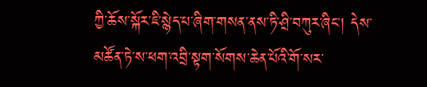ཀྱི་ཆོས་སྐོར་ཇི་སྙེད་པ་ཞིག་གསན་ནས་ཏི་ཤྲི་བཀུར་ཞིང་། དེས་མཚོན་ཏེ་ས་ཕག་འབྲི་སྟག་སོགས་ཆེན་པོའི་གོ་སར་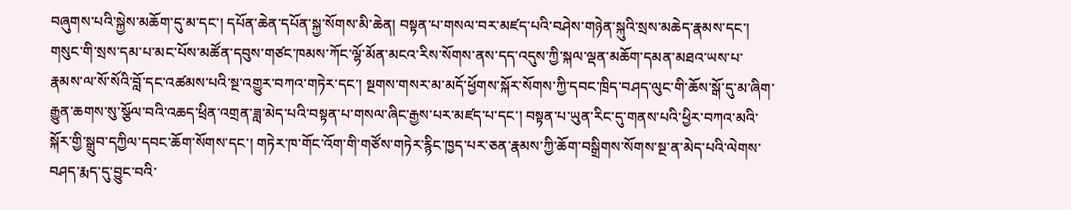བཞུགས་པའི་སྐྱེས་མཆོག་དུ་མ་དང་། དཔོན་ཆེན་དཔོན་སྐྱ་སོགས་མི་ཆེན། བསྟན་པ་གསལ་བར་མཛད་པའི་བཤེས་གཉེན་སྐུའི་སྲས་མཆེད་རྣམས་དང་། གསུང་གི་སྲས་དམ་པ་མང་པོས་མཚོན་དབུས་གཙང་ཁམས་ཀོང་ལྷོ་མོན་མངའ་རིས་སོགས་ནས་དད་འདུས་ཀྱི་སྐལ་ལྡན་མཆོག་དམན་མཐའ་ཡས་པ་རྣམས་ལ་སོ་སོའི་བློ་དང་འཚམས་པའི་སྔ་འགྱུར་བཀའ་གཏེར་དང་། སྔགས་གསར་མ་མདོ་ཕྱོགས་སྐོར་སོགས་ཀྱི་དབང་ཁྲིད་བཤད་ལུང་གི་ཆོས་སྒོ་དུ་མ་ཞིག་རྒྱུན་ཆགས་སུ་སྩོལ་བའི་འཆད་ཕྲིན་འགྲན་ཟླ་མེད་པའི་བསྟན་པ་གསལ་ཞིང་རྒྱས་པར་མཛད་པ་དང་། བསྟན་པ་ཡུན་རིང་དུ་གནས་པའི་ཕྱིར་བཀའ་མའི་སྐོར་གྱི་སྒྲུབ་དཀྱིལ་དབང་ཆོག་སོགས་དང་། གཏེར་ཁ་གོང་འོག་གི་གཙོས་གཏེར་རྙིང་ཁྱད་པར་ཅན་རྣམས་ཀྱི་ཆོག་བསྒྲིགས་སོགས་སྔ་ན་མེད་པའི་ལེགས་བཤད་རྨད་དུ་བྱུང་བའི་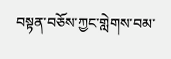བསྟན་བཅོས་ཀྱང་གླེགས་བམ་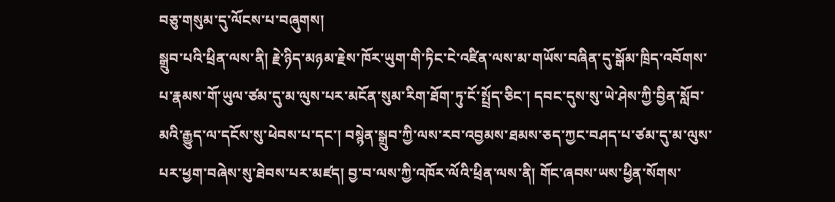བཅུ་གསུམ་དུ་ལོངས་པ་བཞུགས།
སྒྲུབ་པའི་ཕྲིན་ལས་ནི། རྗེ་ཉིད་མཉམ་རྗེས་ཁོར་ཡུག་གི་ཏིང་ངེ་འཛིན་ལས་མ་གཡོས་བཞིན་དུ་སྒོམ་ཁྲིད་འབོགས་པ་རྣམས་གོ་ཡུལ་ཙམ་དུ་མ་ལུས་པར་མངོན་སུམ་རིག་ཐོག་ཏུ་ངོ་སྤྲོད་ཅིང་། དབང་དུས་སུ་ཡེ་ཤེས་ཀྱི་བྱིན་སློབ་མའི་རྒྱུད་ལ་དངོས་སུ་ཕེབས་པ་དང་། བསྙེན་སྒྲུབ་ཀྱི་ལས་རབ་འབྱམས་ཐམས་ཅད་ཀྱང་བཤད་པ་ཙམ་དུ་མ་ལུས་པར་ཕྱག་བཞེས་སུ་ཐེབས་པར་མཛད། བྱ་བ་ལས་ཀྱི་འཁོར་ལོའི་ཕྲིན་ལས་ནི། གོང་ཞབས་ཡས་ཕྱིན་སོགས་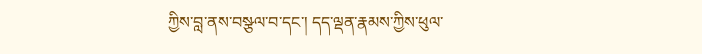ཀྱིས་བླ་ནས་བསྩལ་བ་དང་། དད་ལྡན་རྣམས་ཀྱིས་ཕུལ་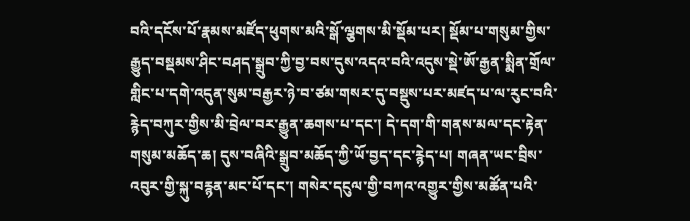བའི་དངོས་པོ་རྣམས་མཛོད་ཕུགས་མའི་སྒོ་ལྕགས་མི་སྡོམ་པར། སྡོམ་པ་གསུམ་གྱིས་རྒྱུད་བསྡམས་ཤིང་བཤད་སྒྲུབ་ཀྱི་བྱ་བས་དུས་འདའ་བའི་འདུས་སྡེ་ཨོ་རྒྱན་སྨིན་གྲོལ་གླིང་པ་དགེ་འདུན་སུམ་བརྒྱར་ཉེ་བ་ཙམ་གསར་དུ་བསྡུས་པར་མཛད་པ་ལ་རུང་བའི་རྙེད་བཀུར་གྱིས་མི་བྲེལ་བར་རྒྱུན་ཆགས་པ་དང་། དེ་དག་གི་གནས་མལ་དང་རྟེན་གསུམ་མཆོད་ཆ། དུས་བཞིའི་སྒྲུབ་མཆོད་ཀྱི་ཡོ་བྱད་དང་རྙེད་པ། གཞན་ཡང་བྲིས་འབུར་གྱི་སྐུ་བརྙན་མང་པོ་དང་། གསེར་དངུལ་གྱི་བཀའ་འགྱུར་གྱིས་མཚོན་པའི་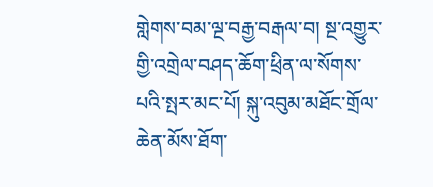གླེགས་བམ་ལྔ་བརྒྱ་བརྒལ་བ། སྔ་འགྱུར་གྱི་འགྲེལ་བཤད་ཆོག་ཕྲིན་ལ་སོགས་པའི་སྤར་མང་པོ། སྐུ་འབུམ་མཐོང་གྲོལ་ཆེན་མོས་ཐོག་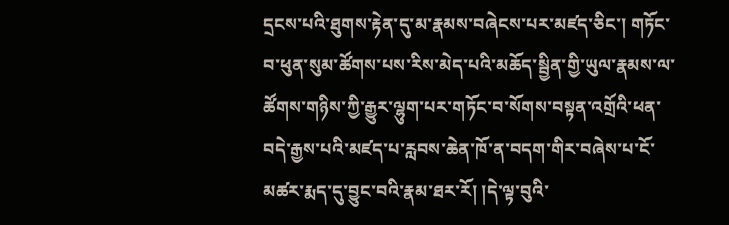དྲངས་པའི་ཐུགས་རྟེན་དུ་མ་རྣམས་བཞེངས་པར་མཛད་ཅིང་། གཏོང་བ་ཕུན་སུམ་ཚོགས་པས་རིས་མེད་པའི་མཆོད་སྦྱིན་གྱི་ཡུལ་རྣམས་ལ་ཚོགས་གཉིས་ཀྱི་རྒྱུར་ལྷུག་པར་གཏོང་བ་སོགས་བསྟན་འགྲོའི་ཕན་བདེ་རྒྱས་པའི་མཛད་པ་རླབས་ཆེན་ཁོ་ན་བདག་གིར་བཞེས་པ་ངོ་མཚར་རྨད་དུ་བྱུང་བའི་རྣམ་ཐར་རོ། །དེ་ལྟ་བུའི་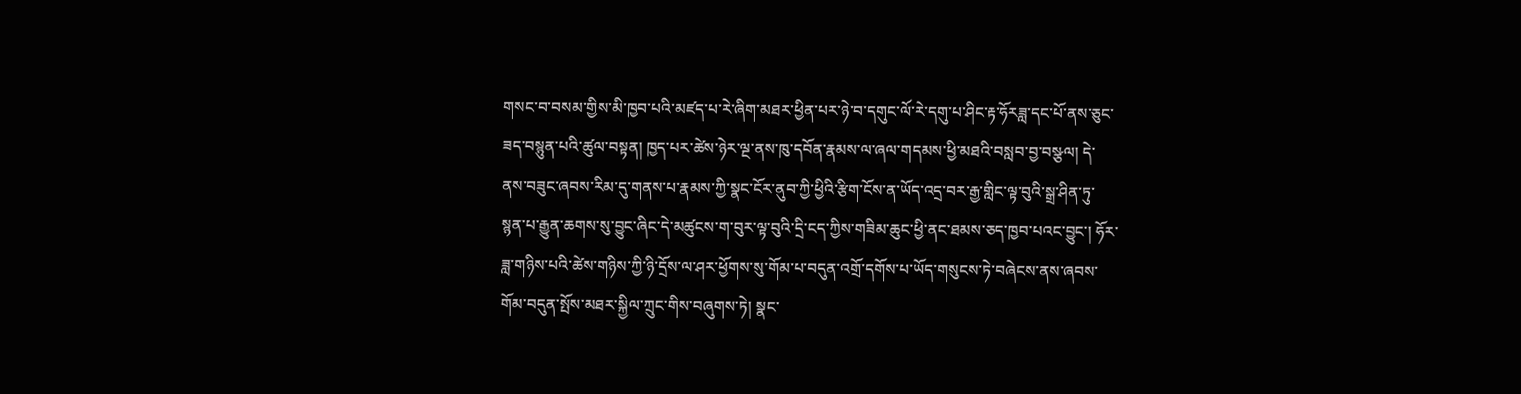གསང་བ་བསམ་གྱིས་མི་ཁྱབ་པའི་མཛད་པ་རེ་ཞིག་མཐར་ཕྱིན་པར་ཉེ་བ་དགུང་ལོ་རེ་དགུ་པ་ཤིང་རྟ་ཧོརཟླ་དང་པོ་ནས་ཅུང་ཟད་བསྙུན་པའི་ཚུལ་བསྟན། ཁྱད་པར་ཚེས་ཉེར་ལྔ་ནས་ཁུ་དབོན་རྣམས་ལ་ཞལ་གདམས་ཕྱི་མཐའི་བསླབ་བྱ་བསྩལ། དེ་ནས་བཟུང་ཞབས་རིམ་དུ་གནས་པ་རྣམས་ཀྱི་སྣང་ངོར་ནུབ་ཀྱི་ཕྱིའི་རྩིག་ངོས་ན་ཡོད་འདྲ་བར་རྒྱ་གླིང་ལྟ་བུའི་སྒྲ་ཤིན་ཏུ་སྙན་པ་རྒྱུན་ཆགས་སུ་བྱུང་ཞིང་དེ་མཚུངས་ག་བུར་ལྟ་བུའི་དྲི་ངད་ཀྱིས་གཟིམ་ཆུང་ཕྱི་ནང་ཐམས་ཅད་ཁྱབ་པའང་བྱུང་། ཧོར་ཟླ་གཉིས་པའི་ཚེས་གཉིས་ཀྱི་ཉི་དྲོས་ལ་ཤར་ཕྱོགས་སུ་གོམ་པ་བདུན་འགྲོ་དགོས་པ་ཡོད་གསུངས་ཏེ་བཞེངས་ནས་ཞབས་གོམ་བདུན་སྤོས་མཐར་སྐྱིལ་ཀྲུང་གིས་བཞུགས་ཏེ། སྣང་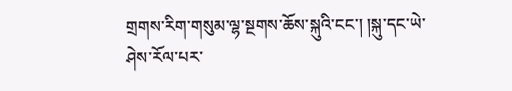གྲགས་རིག་གསུམ་ལྷ་སྔགས་ཆོས་སྐུའི་ངང་། །སྐུ་དང་ཡེ་ཤེས་རོལ་པར་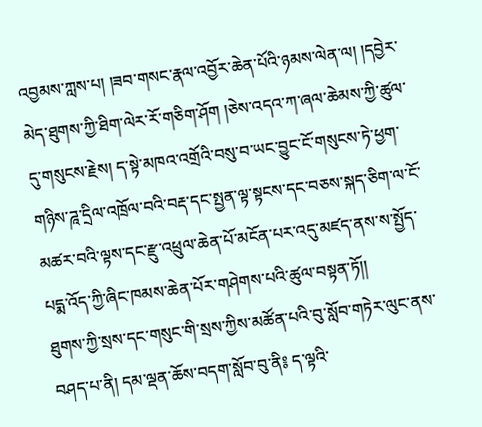འབྱམས་ཀླས་པ། །ཟབ་གསང་རྣལ་འབྱོར་ཆེན་པོའི་ཉམས་ལེན་ལ། །དབྱེར་མེད་ཐུགས་ཀྱི་ཐིག་ལེར་རོ་གཅིག་ཤོག །ཅེས་འདའ་ཀ་ཞལ་ཆེམས་ཀྱི་ཚུལ་དུ་གསུངས་རྗེས། ད་སྟེ་མཁའ་འགྲོའི་བསུ་བ་ཡང་བྱུང་ངོ་གསུངས་ཏེ་ཕྱག་གཉིས་ཌཱ་དྲིལ་འཁྲོལ་བའི་བརྡ་དང་སྤྱན་ལྟ་སྟངས་དང་བཅས་སྐད་ཅིག་ལ་ངོ་མཚར་བའི་ལྟས་དང་རྫུ་འཕྲུལ་ཆེན་པོ་མངོན་པར་འདུ་མཛད་ནས་ས་སྤྱོད་པདྨ་འོད་ཀྱི་ཞིང་ཁམས་ཆེན་པོར་གཤེགས་པའི་ཚུལ་བསྟན་ཏོ།།
ཐུགས་ཀྱི་སྲས་དང་གསུང་གི་སྲས་ཀྱིས་མཚོན་པའི་བུ་སློབ་གཏེར་ལུང་ནས་བཤད་པ་ནི། དམ་ལྡན་ཆོས་བདག་སློབ་བུ་ནི༔ ད་ལྟའི་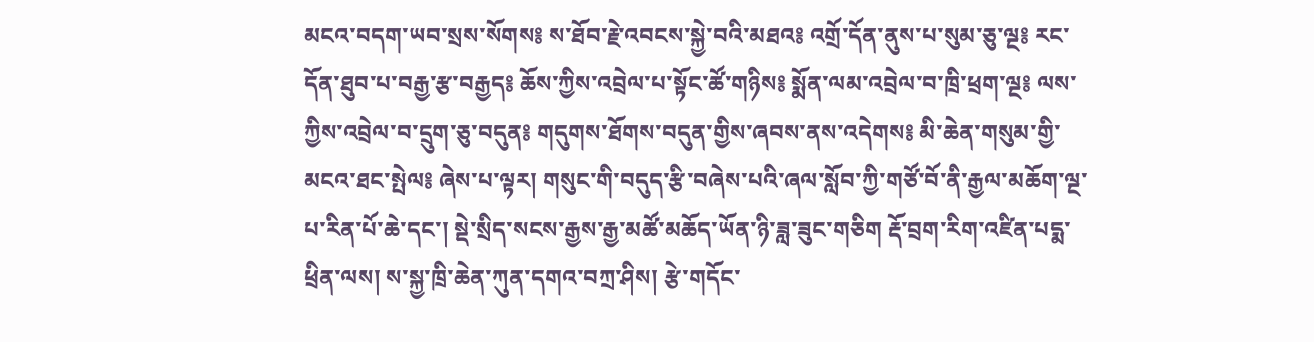མངའ་བདག་ཡབ་སྲས་སོགས༔ ས་ཐོབ་རྗེ་འབངས་སྐྱེ་བའི་མཐའ༔ འགྲོ་དོན་ནུས་པ་སུམ་ཅུ་ལྔ༔ རང་དོན་ཐུབ་པ་བརྒྱ་རྩ་བརྒྱད༔ ཆོས་ཀྱིས་འབྲེལ་པ་སྟོང་ཚོ་གཉིས༔ སྨོན་ལམ་འབྲེལ་བ་ཁྲི་ཕྲག་ལྔ༔ ལས་ཀྱིས་འབྲེལ་བ་དྲུག་ཅུ་བདུན༔ གདུགས་ཐོགས་བདུན་གྱིས་ཞབས་ནས་འདེགས༔ མི་ཆེན་གསུམ་གྱི་མངའ་ཐང་སྤེལ༔ ཞེས་པ་ལྟར། གསུང་གི་བདུད་རྩི་བཞེས་པའི་ཞལ་སློབ་ཀྱི་གཙོ་བོ་ནི་རྒྱལ་མཆོག་ལྔ་པ་རིན་པོ་ཆེ་དང་། སྡེ་སྲིད་སངས་རྒྱས་རྒྱ་མཚོ་མཆོད་ཡོན་ཉི་ཟླ་ཟུང་གཅིག རྡོ་བྲག་རིག་འཛིན་པདྨ་ཕྲིན་ལས། ས་སྐྱ་ཁྲི་ཆེན་ཀུན་དགའ་བཀྲ་ཤིས། རྩེ་གདོང་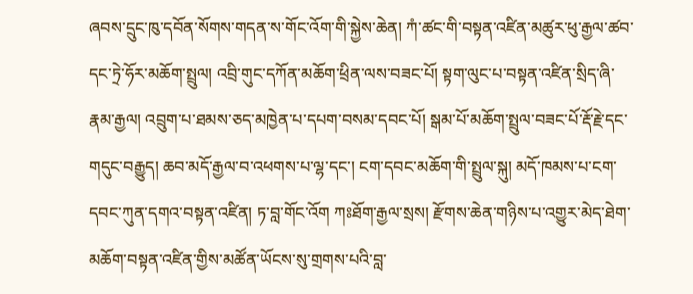ཞབས་དྲུང་ཁུ་དབོན་སོགས་གདན་ས་གོང་འོག་གི་སྐྱེས་ཆེན། ཀཾ་ཚང་གི་བསྟན་འཛིན་མཚུར་ཕུ་རྒྱལ་ཚབ་དང་ཏྲེ་ཧོར་མཆོག་སྤྲུལ། འབྲི་གུང་དཀོན་མཆོག་ཕྲིན་ལས་བཟང་པོ། སྟག་ལུང་པ་བསྟན་འཛིན་སྲིད་ཞི་རྣམ་རྒྱལ། འབྲུག་པ་ཐམས་ཅད་མཁྱེན་པ་དཔག་བསམ་དབང་པོ། སྒམ་པོ་མཆོག་སྤྲུལ་བཟང་པོ་རྡོ་རྗེ་དང་གདུང་བརྒྱུད། ཆབ་མདོ་རྒྱལ་བ་འཕགས་པ་ལྷ་དང་། ངག་དབང་མཆོག་གི་སྤྲུལ་སྐུ། མདོ་ཁམས་པ་ངག་དབང་ཀུན་དགའ་བསྟན་འཛིན། ཏ་བླ་གོང་འོག ཀཿཐོག་རྒྱལ་སྲས། རྫོགས་ཆེན་གཉིས་པ་འགྱུར་མེད་ཐེག་མཆོག་བསྟན་འཛིན་གྱིས་མཚོན་ཡོངས་སུ་གྲགས་པའི་བླ་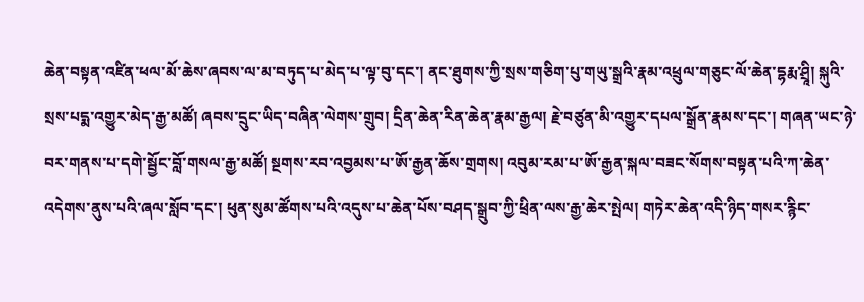ཆེན་བསྟན་འཛིན་ཕལ་མོ་ཆེས་ཞབས་ལ་མ་བཏུད་པ་མེད་པ་ལྟ་བུ་དང་། ནང་ཐུགས་ཀྱི་སྲས་གཅིག་པུ་གཡུ་སྒྲའི་རྣམ་འཕྲུལ་གཅུང་ལོ་ཆེན་དྷརྨ་ཤྲཱི། སྐུའི་སྲས་པདྨ་འགྱུར་མེད་རྒྱ་མཚོ། ཞབས་དྲུང་ཡིད་བཞིན་ལེགས་གྲུབ། དྲིན་ཆེན་རིན་ཆེན་རྣམ་རྒྱལ། རྗེ་བཙུན་མི་འགྱུར་དཔལ་སྒྲོན་རྣམས་དང་། གཞན་ཡང་ཉེ་བར་གནས་པ་དགེ་སྦྱོང་བློ་གསལ་རྒྱ་མཚོ། སྔགས་རབ་འབྱམས་པ་ཨོ་རྒྱན་ཆོས་གྲགས། འབུམ་རམ་པ་ཨོ་རྒྱན་སྐལ་བཟང་སོགས་བསྟན་པའི་ཀ་ཆེན་འདེགས་ནུས་པའི་ཞལ་སློབ་དང་། ཕུན་སུམ་ཚོགས་པའི་འདུས་པ་ཆེན་པོས་བཤད་སྒྲུབ་ཀྱི་ཕྲིན་ལས་རྒྱ་ཆེར་སྤེལ། གཏེར་ཆེན་འདི་ཉིད་གསར་རྙིང་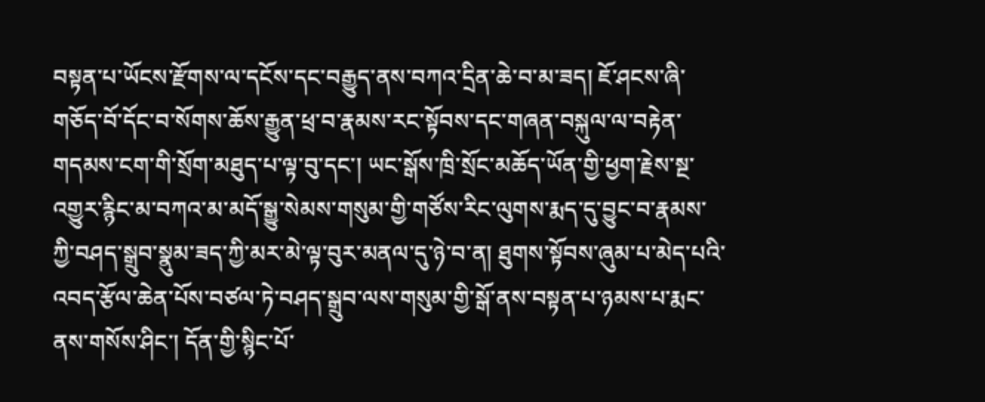བསྟན་པ་ཡོངས་རྫོགས་ལ་དངོས་དང་བརྒྱུད་ནས་བཀའ་དྲིན་ཆེ་བ་མ་ཟད། ཇོ་ཤངས་ཞི་གཅོད་བོ་དོང་བ་སོགས་ཆོས་རྒྱུན་ཕྲ་བ་རྣམས་རང་སྟོབས་དང་གཞན་བསྐུལ་ལ་བརྟེན་གདམས་ངག་གི་སྲོག་མཐུད་པ་ལྟ་བུ་དང་། ཡང་སྒོས་ཁྲི་སྲོང་མཆོད་ཡོན་གྱི་ཕྱག་རྗེས་སྔ་འགྱུར་རྙིང་མ་བཀའ་མ་མདོ་སྒྱུ་སེམས་གསུམ་གྱི་གཙོས་རིང་ལུགས་རྨད་དུ་བྱུང་བ་རྣམས་ཀྱི་བཤད་སྒྲུབ་སྣུམ་ཟད་ཀྱི་མར་མེ་ལྟ་བུར་མནལ་དུ་ཉེ་བ་ན། ཐུགས་སྟོབས་ཞུམ་པ་མེད་པའི་འབད་རྩོལ་ཆེན་པོས་བཙལ་ཏེ་བཤད་སྒྲུབ་ལས་གསུམ་གྱི་སྒོ་ནས་བསྟན་པ་ཉམས་པ་རྨང་ནས་གསོས་ཤིང་། དོན་གྱི་སྙིང་པོ་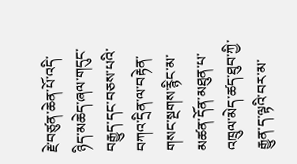རྗེ་བཙུན་ཆེན་པོ་འདི་ཉིད་མཆེད་ཞལ་གདུང་བརྒྱུད་དང་བཅས་པའི་བཀའ་དྲིན་ལ་བརྟེན་གསང་སྔགས་རྙིང་མ་མཚན་དོན་མཐུན་པ་འཁྲུལ་མེད་ཚད་ཐུབ་ཀྱི་རྒྱུན་ད་ལྟའི་བར་མ་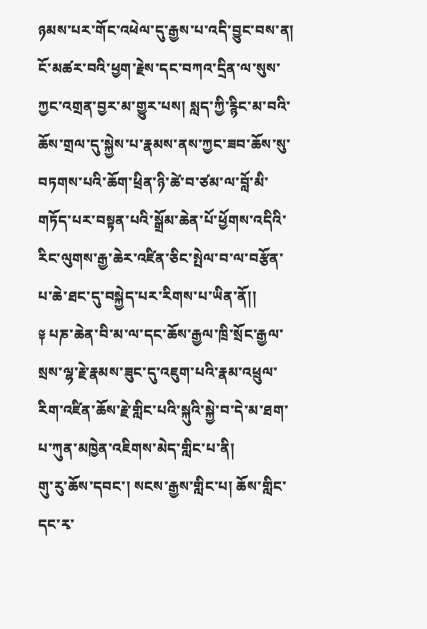ཉམས་པར་གོང་འཕེལ་དུ་རྒྱས་པ་འདི་བྱུང་བས་ན། ངོ་མཚར་བའི་ཕྱག་རྗེས་དང་བཀའ་དྲིན་ལ་སུས་ཀྱང་འགྲན་བྱར་མ་གྱུར་པས། སླད་ཀྱི་རྙིང་མ་བའི་ཆོས་གྲལ་དུ་སྐྱེས་པ་རྣམས་ནས་ཀྱང་ཟབ་ཆོས་སུ་བཏགས་པའི་ཆོག་ཕྲིན་ཉི་ཚེ་བ་ཙམ་ལ་བློ་མི་གཏོད་པར་བསྟན་པའི་སྒྲོམ་ཆེན་པོ་ཕྱོགས་འདིའི་རིང་ལུགས་རྒྱ་ཆེར་འཛིན་ཅིང་སྤེལ་བ་ལ་བརྩོན་པ་ཆེ་ཐང་དུ་བསྐྱེད་པར་རིགས་པ་ཡིན་ནོ།།
༈ པཎ་ཆེན་བི་མ་ལ་དང་ཆོས་རྒྱལ་ཁྲི་སྲོང་རྒྱལ་སྲས་ལྷ་རྗེ་རྣམས་ཟུང་དུ་འཇུག་པའི་རྣམ་འཕྲུལ་རིག་འཛིན་ཆོས་རྗེ་གླིང་པའི་སྐུའི་སྐྱེ་བ་དེ་མ་ཐག་པ་ཀུན་མཁྱེན་འཇིགས་མེད་གླིང་པ་ནི།
གུ་རུ་ཆོས་དབང་། སངས་རྒྱས་གླིང་པ། ཆོས་གླིང་དང་རྭ་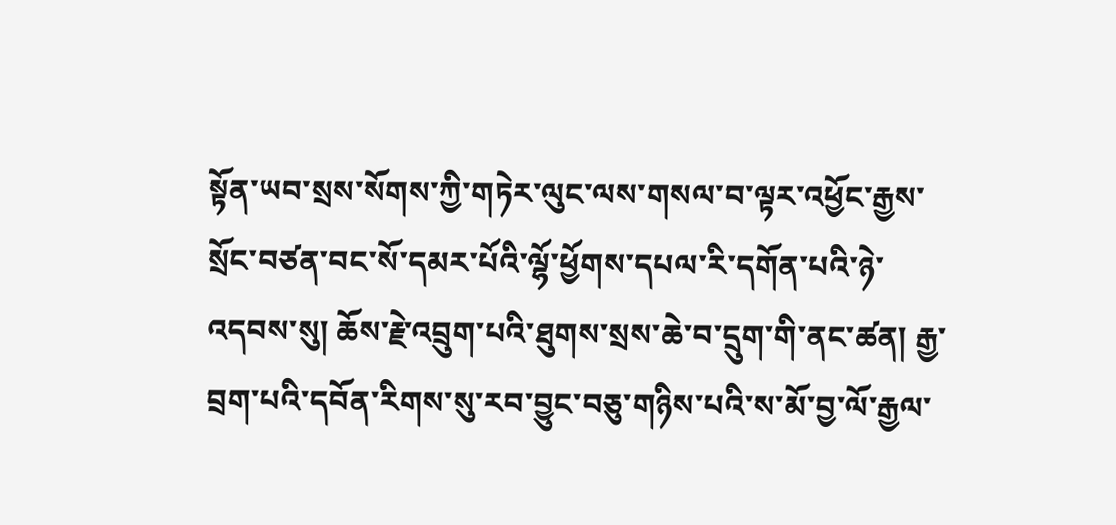སྟོན་ཡབ་སྲས་སོགས་ཀྱི་གཏེར་ལུང་ལས་གསལ་བ་ལྟར་འཕྱོང་རྒྱས་སྲོང་བཙན་བང་སོ་དམར་པོའི་ལྷོ་ཕྱོགས་དཔལ་རི་དགོན་པའི་ཉེ་འདབས་སུ། ཆོས་རྗེ་འབྲུག་པའི་ཐུགས་སྲས་ཆེ་བ་དྲུག་གི་ནང་ཚན། རྒྱ་བྲག་པའི་དབོན་རིགས་སུ་རབ་བྱུང་བཅུ་གཉིས་པའི་ས་མོ་བྱ་ལོ་རྒྱལ་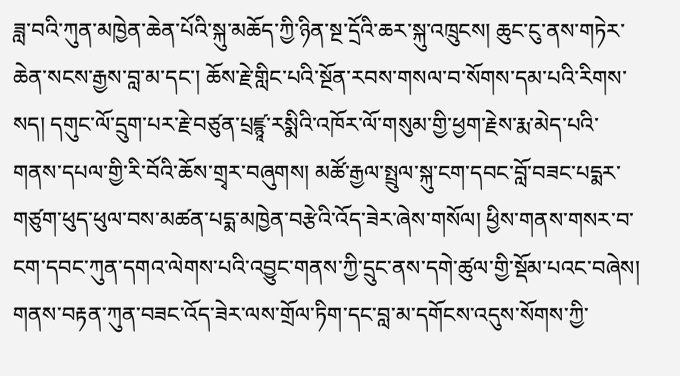ཟླ་བའི་ཀུན་མཁྱེན་ཆེན་པོའི་སྐུ་མཆོད་ཀྱི་ཉིན་སྔ་དྲོའི་ཆར་སྐུ་འཁྲུངས། ཆུང་ངུ་ནས་གཏེར་ཆེན་སངས་རྒྱས་བླ་མ་དང་། ཆོས་རྗེ་གླིང་པའི་སྔོན་རབས་གསལ་བ་སོགས་དམ་པའི་རིགས་སད། དགུང་ལོ་དྲུག་པར་རྗེ་བཙུན་པྲཛྙཱ་རསྨིའི་འཁོར་ལོ་གསུམ་གྱི་ཕྱག་རྗེས་རྨ་མེད་པའི་གནས་དཔལ་གྱི་རི་བོའི་ཆོས་གྲྭར་བཞུགས། མཚོ་རྒྱལ་སྤྲུལ་སྐུ་ངག་དབང་བློ་བཟང་པདྨར་གཙུག་ཕུད་ཕུལ་བས་མཚན་པདྨ་མཁྱེན་བརྩེའི་འོད་ཟེར་ཞེས་གསོལ། ཕྱིས་གནས་གསར་བ་ངག་དབང་ཀུན་དགའ་ལེགས་པའི་འབྱུང་གནས་ཀྱི་དྲུང་ནས་དགེ་ཚུལ་གྱི་སྡོམ་པའང་བཞེས། གནས་བརྟན་ཀུན་བཟང་འོད་ཟེར་ལས་གྲོལ་ཏིག་དང་བླ་མ་དགོངས་འདུས་སོགས་ཀྱི་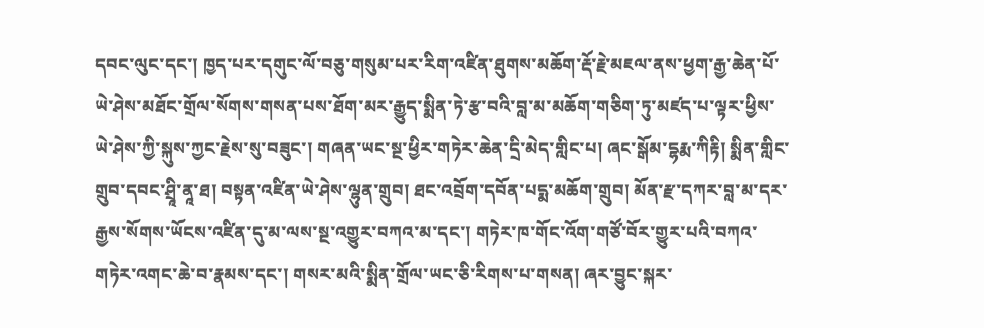དབང་ལུང་དང་། ཁྱད་པར་དགུང་ལོ་བཅུ་གསུམ་པར་རིག་འཛིན་ཐུགས་མཆོག་རྡོ་རྗེ་མཇལ་ནས་ཕྱག་རྒྱ་ཆེན་པོ་ཡེ་ཤེས་མཐོང་གྲོལ་སོགས་གསན་པས་ཐོག་མར་རྒྱུད་སྨིན་ཏེ་རྩ་བའི་བླ་མ་མཆོག་གཅིག་ཏུ་མཛད་པ་ལྟར་ཕྱིས་ཡེ་ཤེས་ཀྱི་སྐུས་ཀྱང་རྗེས་སུ་བཟུང་། གཞན་ཡང་སྔ་ཕྱིར་གཏེར་ཆེན་དྲི་མེད་གླིང་པ། ཞང་སྒོམ་དྷརྨ་ཀིརྟི། སྨིན་གླིང་གྲུབ་དབང་ཤྲཱི་ནཱ་ཐ། བསྟན་འཛིན་ཡེ་ཤེས་ལྷུན་གྲུབ། ཐང་འབྲོག་དབོན་པདྨ་མཆོག་གྲུབ། མོན་རྫ་དཀར་བླ་མ་དར་རྒྱས་སོགས་ཡོངས་འཛིན་དུ་མ་ལས་སྔ་འགྱུར་བཀའ་མ་དང་། གཏེར་ཁ་གོང་འོག་གཙོ་བོར་གྱུར་པའི་བཀའ་གཏེར་འགང་ཆེ་བ་རྣམས་དང་། གསར་མའི་སྨིན་གྲོལ་ཡང་ཅི་རིགས་པ་གསན། ཞར་བྱུང་སྐར་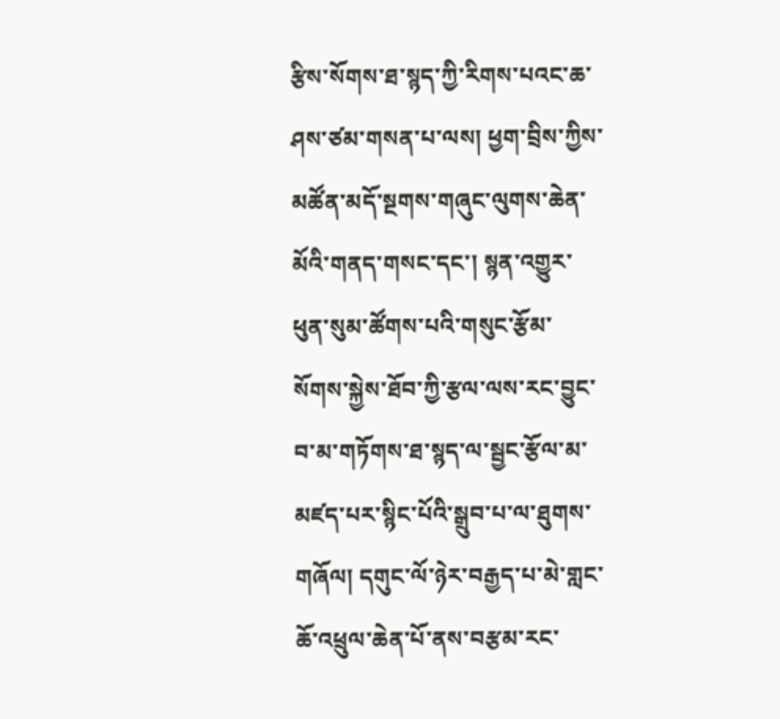རྩིས་སོགས་ཐ་སྙད་ཀྱི་རིགས་པའང་ཆ་ཤས་ཙམ་གསན་པ་ལས། ཕྱག་བྲིས་ཀྱིས་མཚོན་མདོ་སྔགས་གཞུང་ལུགས་ཆེན་མོའི་གནད་གསང་དང་། སྙན་འགྱུར་ཕུན་སུམ་ཚོགས་པའི་གསུང་རྩོམ་སོགས་སྐྱེས་ཐོབ་ཀྱི་རྩལ་ལས་རང་བྱུང་བ་མ་གཏོགས་ཐ་སྙད་ལ་སྦྱང་རྩོལ་མ་མཛད་པར་སྙིང་པོའི་སྒྲུབ་པ་ལ་ཐུགས་གཞོལ། དགུང་ལོ་ཉེར་བརྒྱད་པ་མེ་གླང་ཆོ་འཕྲུལ་ཆེན་པོ་ནས་བརྩམ་རང་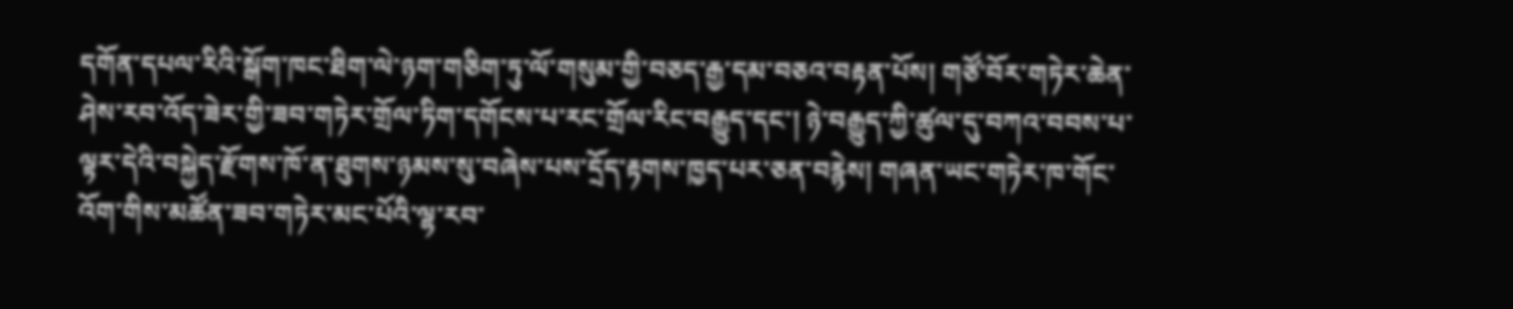དགོན་དཔལ་རིའི་སྒོག་ཁང་ཐིག་ལེ་ཉག་གཅིག་ཏུ་ལོ་གསུམ་གྱི་བཅད་རྒྱ་དམ་བཅའ་བརྟན་པོས། གཙོ་བོར་གཏེར་ཆེན་ཤེས་རབ་འོད་ཟེར་གྱི་ཟབ་གཏེར་གྲོལ་ཏིག་དགོངས་པ་རང་གྲོལ་རིང་བརྒྱུད་དང་། ཉེ་བརྒྱུད་ཀྱི་ཚུལ་དུ་བཀའ་བབས་པ་ལྟར་དེའི་བསྐྱེད་རྫོགས་ཁོ་ན་ཐུགས་ཉམས་སུ་བཞེས་པས་དྲོད་རྟགས་ཁྱད་པར་ཅན་བརྙེས། གཞན་ཡང་གཏེར་ཁ་གོང་འོག་གིས་མཚོན་ཟབ་གཏེར་མང་པོའི་ལྷ་རབ་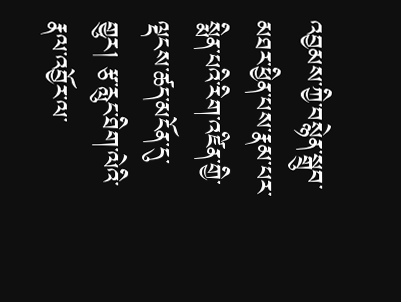འབྱམས་ཀྱི་བསྙེན་སྒྲུབ་མཐར་ཕྱིན་པས་རྣམ་པར་སྨིན་པའི་རིག་འཛིན་གྱི་ལྡངས་ཚད་མངོན་དུ་གྱུར། རྩ་རླུང་ཐིག་ལེའི་རྣལ་འབྱོར་ལ་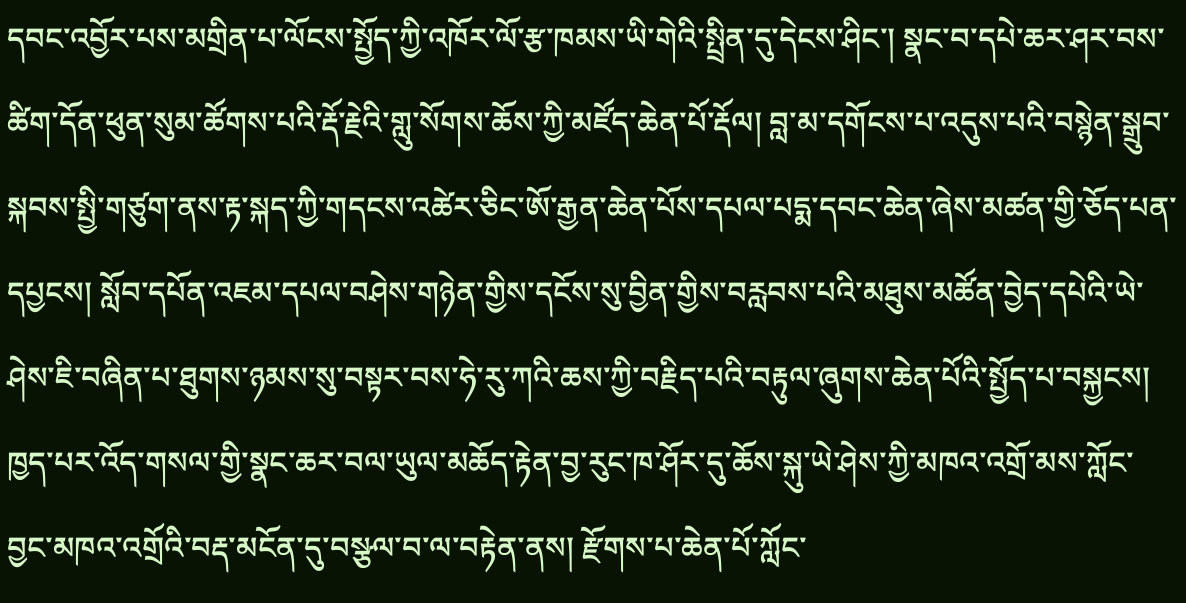དབང་འབྱོར་པས་མགྲིན་པ་ལོངས་སྤྱོད་ཀྱི་འཁོར་ལོ་རྩ་ཁམས་ཡི་གེའི་སྤྲིན་དུ་དེངས་ཤིང་། སྣང་བ་དཔེ་ཆར་ཤར་བས་ཚིག་དོན་ཕུན་སུམ་ཚོགས་པའི་རྡོ་རྗེའི་གླུ་སོགས་ཆོས་ཀྱི་མཛོད་ཆེན་པོ་རྡོལ། བླ་མ་དགོངས་པ་འདུས་པའི་བསྙེན་སྒྲུབ་སྐབས་སྤྱི་གཙུག་ནས་རྟ་སྐད་ཀྱི་གདངས་འཚེར་ཅིང་ཨོ་རྒྱན་ཆེན་པོས་དཔལ་པདྨ་དབང་ཆེན་ཞེས་མཚན་གྱི་ཅོད་པན་དཔྱངས། སློབ་དཔོན་འཇམ་དཔལ་བཤེས་གཉེན་གྱིས་དངོས་སུ་བྱིན་གྱིས་བརླབས་པའི་མཐུས་མཚོན་བྱེད་དཔེའི་ཡེ་ཤེས་ཇི་བཞིན་པ་ཐུགས་ཉམས་སུ་བསྟར་བས་ཧེ་རུ་ཀའི་ཆས་ཀྱི་བརྗིད་པའི་བརྟུལ་ཞུགས་ཆེན་པོའི་སྤྱོད་པ་བསྐྱངས། ཁྱད་པར་འོད་གསལ་གྱི་སྣང་ཆར་བལ་ཡུལ་མཆོད་རྟེན་བྱ་རུང་ཁ་ཤོར་དུ་ཆོས་སྐུ་ཡེ་ཤེས་ཀྱི་མཁའ་འགྲོ་མས་ཀློང་བྱང་མཁའ་འགྲོའི་བརྡ་མངོན་དུ་བསྩལ་བ་ལ་བརྟེན་ནས། རྫོགས་པ་ཆེན་པོ་ཀློང་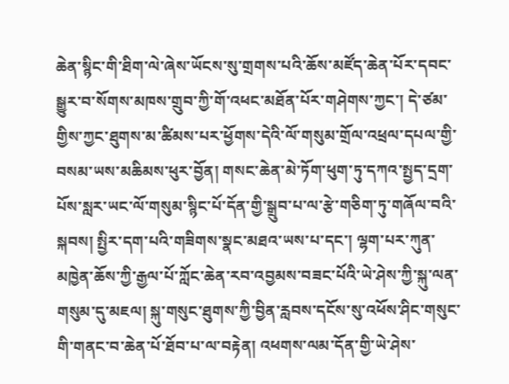ཆེན་སྙིང་གི་ཐིག་ལེ་ཞེས་ཡོངས་སུ་གྲགས་པའི་ཆོས་མཛོད་ཆེན་པོར་དབང་སྒྱུར་བ་སོགས་མཁས་གྲུབ་ཀྱི་གོ་འཕང་མཐོན་པོར་གཤེགས་ཀྱང་། དེ་ཙམ་གྱིས་ཀྱང་ཐུགས་མ་ཚིམས་པར་ཕྱོགས་དེའི་ལོ་གསུམ་གྲོལ་འཕྲལ་དཔལ་གྱི་བསམ་ཡས་མཆིམས་ཕུར་བྱོན། གསང་ཆེན་མེ་ཏོག་ཕུག་ཏུ་དཀའ་སྤྱད་དྲག་པོས་སླར་ཡང་ལོ་གསུམ་སྙིང་པོ་དོན་གྱི་སྒྲུབ་པ་ལ་རྩེ་གཅིག་ཏུ་གཞོལ་བའི་སྐབས། སྤྱིར་དག་པའི་གཟིགས་སྣང་མཐའ་ཡས་པ་དང་། ལྷག་པར་ཀུན་མཁྱེན་ཆོས་ཀྱི་རྒྱལ་པོ་ཀློང་ཆེན་རབ་འབྱམས་བཟང་པོའི་ཡེ་ཤེས་ཀྱི་སྐུ་ལན་གསུམ་དུ་མཇལ། སྐུ་གསུང་ཐུགས་ཀྱི་བྱིན་རླབས་དངོས་སུ་འཕོས་ཤིང་གསུང་གི་གནང་བ་ཆེན་པོ་ཐོབ་པ་ལ་བརྟེན། འཕགས་ལམ་དོན་གྱི་ཡེ་ཤེས་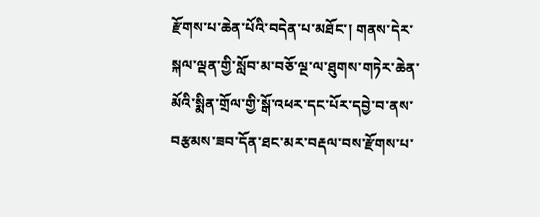རྫོགས་པ་ཆེན་པོའི་བདེན་པ་མཐོང་། གནས་དེར་སྐལ་ལྡན་གྱི་སློབ་མ་བཅོ་ལྔ་ལ་ཐུགས་གཏེར་ཆེན་མོའི་སྨིན་གྲོལ་གྱི་སྒོ་འཕར་དང་པོར་དབྱེ་བ་ནས་བརྩམས་ཟབ་དོན་ཐང་མར་བརྡལ་བས་རྫོགས་པ་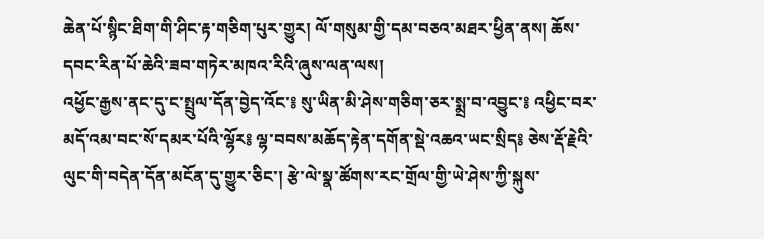ཆེན་པོ་སྙིང་ཐིག་གི་ཤིང་རྟ་གཅིག་པུར་གྱུར། ལོ་གསུམ་གྱི་དམ་བཅའ་མཐར་ཕྱིན་ནས། ཆོས་དབང་རིན་པོ་ཆེའི་ཟབ་གཏེར་མཁའ་རིའི་ཞུས་ལན་ལས།
འཕྱོང་རྒྱས་ནང་དུ་ང་སྤྲུལ་དོན་བྱེད་འོང་༔ སུ་ཡིན་མི་ཤེས་གཅིག་ཅར་སྨྲ་བ་འབྱུང་༔ འཕྱིང་བར་མདོ་འམ་བང་སོ་དམར་པོའི་ལྷོར༔ ལྷ་བབས་མཆོད་རྟེན་དགོན་སྡེ་འཆའ་ཡང་སྲིད༔ ཅེས་རྡོ་རྗེའི་ལུང་གི་བདེན་དོན་མངོན་དུ་གྱུར་ཅིང་། རྩེ་ལེ་སྣ་ཚོགས་རང་གྲོལ་གྱི་ཡེ་ཤེས་ཀྱི་སྐུས་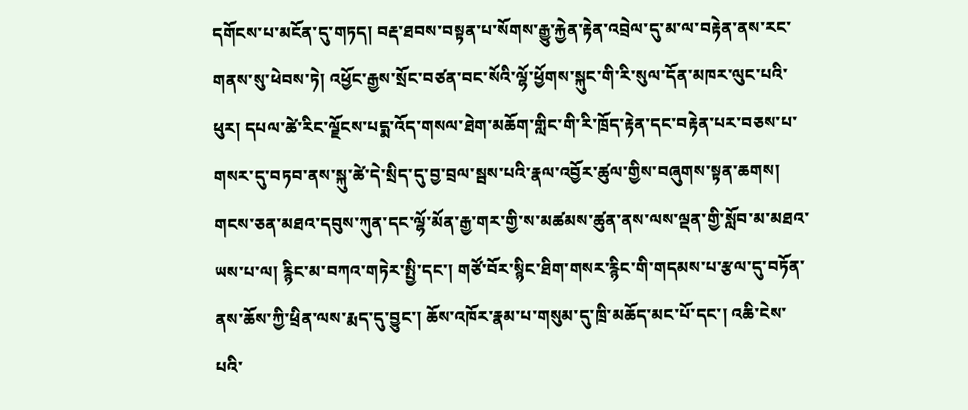དགོངས་པ་མངོན་དུ་གཏད། བརྡ་ཐབས་བསྟན་པ་སོགས་རྒྱུ་རྐྱེན་རྟེན་འབྲེལ་དུ་མ་ལ་བརྟེན་ནས་རང་གནས་སུ་ཕེབས་ཏེ། འཕྱོང་རྒྱས་སྲོང་བཙན་བང་སོའི་ལྷོ་ཕྱོགས་སྐུང་གི་རི་སུལ་དོན་མཁར་ལུང་པའི་ཕུར། དཔལ་ཚེ་རིང་ལྗོངས་པདྨ་འོད་གསལ་ཐེག་མཆོག་གླིང་གི་རི་ཁྲོད་རྟེན་དང་བརྟེན་པར་བཅས་པ་གསར་དུ་བཏབ་ནས་སྐུ་ཚེ་དེ་སྲིད་དུ་བྱ་བྲལ་སྦས་པའི་རྣལ་འབྱོར་ཚུལ་གྱིས་བཞུགས་སྟན་ཆགས། གངས་ཅན་མཐའ་དབུས་ཀུན་དང་ལྷོ་མོན་རྒྱ་གར་གྱི་ས་མཚམས་ཚུན་ནས་ལས་ལྡན་གྱི་སློབ་མ་མཐའ་ཡས་པ་ལ། རྙིང་མ་བཀའ་གཏེར་སྤྱི་དང་། གཙོ་བོར་སྙིང་ཐིག་གསར་རྙིང་གི་གདམས་པ་རྩལ་དུ་བཏོན་ནས་ཆོས་ཀྱི་ཕྲིན་ལས་རྨད་དུ་བྱུང་། ཆོས་འཁོར་རྣམ་པ་གསུམ་དུ་ཁྲི་མཆོད་མང་པོ་དང་། འཆི་ངེས་པའི་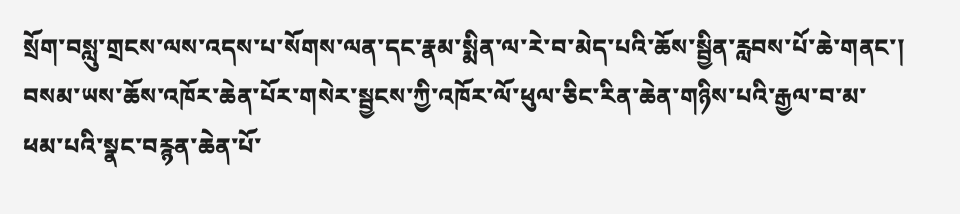སྲོག་བསླུ་གྲངས་ལས་འདས་པ་སོགས་ལན་དང་རྣམ་སྨིན་ལ་རེ་བ་མེད་པའི་ཆོས་སྦྱིན་རླབས་པོ་ཆེ་གནང་། བསམ་ཡས་ཆོས་འཁོར་ཆེན་པོར་གསེར་སྦྱངས་ཀྱི་འཁོར་ལོ་ཕུལ་ཅིང་རིན་ཆེན་གཉིས་པའི་རྒྱལ་བ་མ་ཕམ་པའི་སྣང་བརྙན་ཆེན་པོ་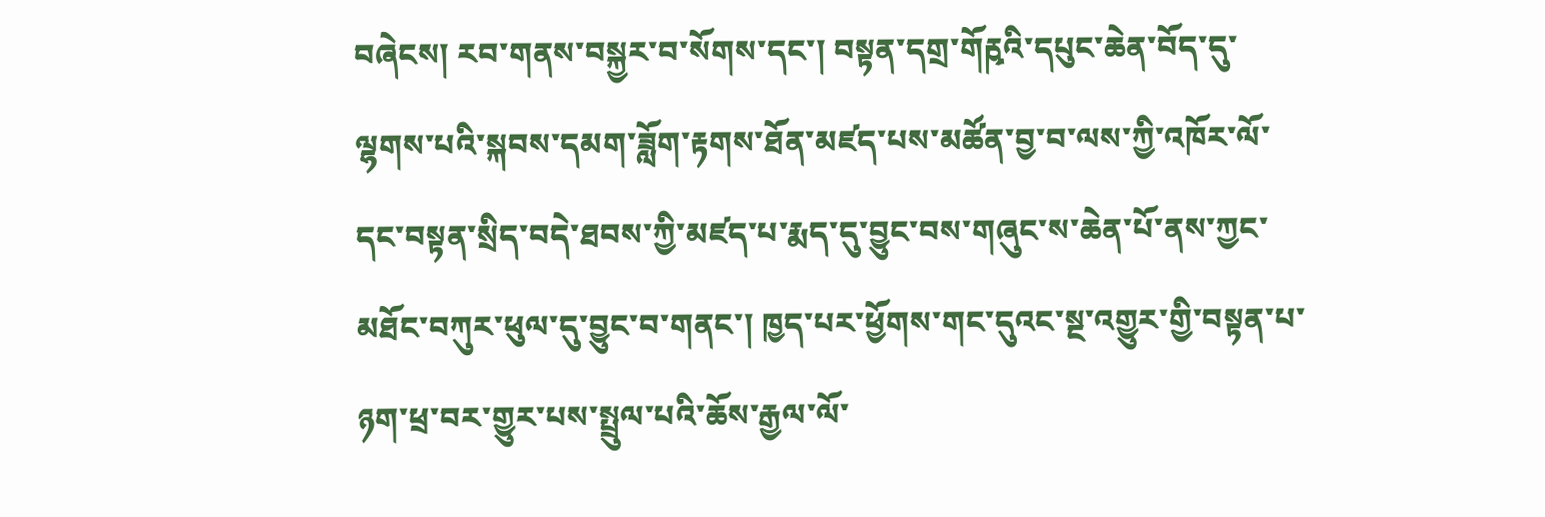བཞེངས། རབ་གནས་བསྐྱར་བ་སོགས་དང་། བསྟན་དགྲ་གོརྵའི་དཔུང་ཆེན་བོད་དུ་ལྷགས་པའི་སྐབས་དམག་ཟློག་རྟགས་ཐོན་མཛད་པས་མཚོན་བྱ་བ་ལས་ཀྱི་འཁོར་ལོ་དང་བསྟན་སྲིད་བདེ་ཐབས་ཀྱི་མཛད་པ་རྨད་དུ་བྱུང་བས་གཞུང་ས་ཆེན་པོ་ནས་ཀྱང་མཐོང་བཀུར་ཕུལ་དུ་བྱུང་བ་གནང་། ཁྱད་པར་ཕྱོགས་གང་དུའང་སྔ་འགྱུར་གྱི་བསྟན་པ་ཉག་ཕྲ་བར་གྱུར་པས་སྤྲུལ་པའི་ཆོས་རྒྱལ་ལོ་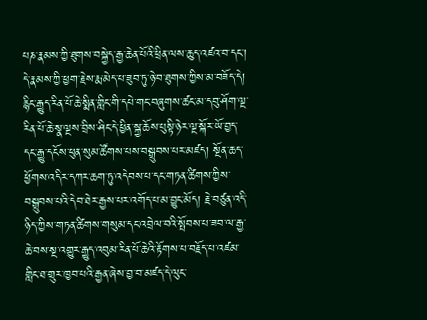པཎ་རྣམས་ཀྱི་ཐུགས་བསྐྱེད་རྒྱ་ཆེན་པོའི་ཕྲིན་ལས་ཆུད་འཛའ་བ་དང་། དེ་རྣམས་ཀྱི་ཕྱག་རྗེས་རྨ་མེད་པ་ཟུབ་ཏུ་ཉེ་བ་ཐུགས་ཀྱིས་མ་བཟོད་དེ། རྙིང་རྒྱུད་རིན་པོ་ཆེ་སྨིན་གླིང་གི་དཔེ་གང་བཞུགས་ཚང་མ་དབུ་ཤོག་ལྔ་རིན་པོ་ཆེ་སྣ་ལྔས་བྲིས་ཤིང་དེ་ཕྱིན་སྐྱ་ཆོས་པུསྟི་ཉེར་ལྔ་སྐོར་ཡོ་བྱད་དང་རྒྱུ་དངོས་ཕུན་སུམ་ཚོགས་པས་བསྒྲུབས་པར་མཛད། སྔོན་ཆད་ཕྱོགས་འདིར་དཀར་ཆག་ཏུ་འདེབས་པ་དང་གཏན་ཚིགས་ཀྱིས་བསྒྲུབས་པའི་དེབ་ཐེར་རྒྱས་པར་འགོད་པ་མ་བྱུང་མོད། རྗེ་བཙུན་འདི་ཉིད་ཀྱིས་གཏན་ཚིགས་གསུམ་དང་འབྲེལ་བའི་སྤོབས་པ་ཟབ་ལ་རྒྱ་ཆེ་བས་སྔ་འགྱུར་རྒྱུད་འབུམ་རིན་པོ་ཆེའི་རྟོགས་པ་བརྗོད་པ་འཛམ་གླིང་ཐ་གྲུར་ཁྱབ་པའི་རྒྱན་ཞེས་བྱ་བ་མཛད་དེ་ལུང་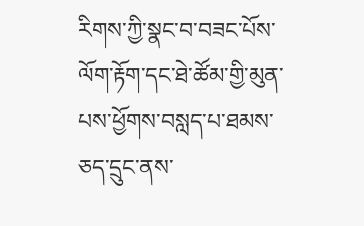རིགས་ཀྱི་སྣང་བ་བཟང་པོས་ལོག་རྟོག་དང་ཐེ་ཚོམ་གྱི་མུན་པས་ཕྱོགས་བསླད་པ་ཐམས་ཅད་དྲུང་ནས་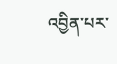འབྱིན་པར་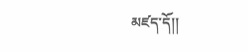མཛད་དོ།།